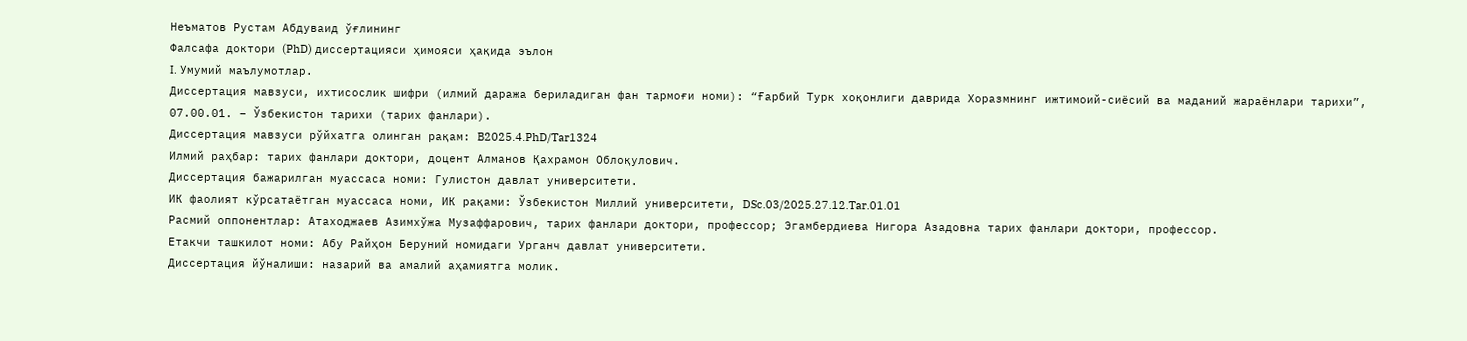Неъматов Рустам Абдуваид ўғлининг
Фалсафа доктори (PhD) диссертацияси ҳимояси ҳақида эълон
I. Умумий маълумотлар.
Диссертация мавзуси, ихтисослик шифри (илмий даража бериладиган фан тармоғи номи): “Ғарбий Турк хоқонлиги даврида Хоразмнинг ижтимоий-сиёсий ва маданий жараёнлари тарихи”, 07.00.01. – Ўзбекистон тарихи (тарих фанлари).
Диссертация мавзуси рўйхатга олинган рақам: B2025.4.PhD/Tar1324
Илмий раҳбар: тарих фанлари доктори, доцент Алманов Қахрамон Облоқулович.
Диссертация бажарилган муассаса номи: Гулистон давлат университети.
ИК фаолият кўрсатаётган муассаса номи, ИК рақами: Ўзбекистон Миллий университети, DSc.03/2025.27.12.Tar.01.01
Расмий оппонентлар: Атаходжаев Азимхўжа Музаффарович, тарих фанлари доктори, профессор; Эгамбердиева Нигора Азадовна тарих фанлари доктори, профессор.
Етакчи ташкилот номи: Абу Райҳон Беруний номидаги Урганч давлат университети.
Диссертация йўналиши: назарий ва амалий аҳамиятга молик.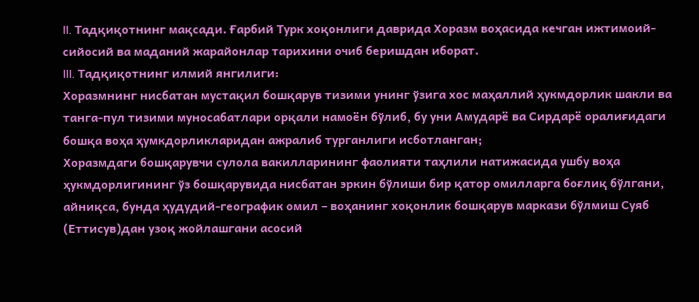II. Тадқиқотнинг мақсади. Ғарбий Турк хоқонлиги даврида Хоразм воҳасида кечган ижтимоий-сийосий ва маданий жарайонлар тарихини очиб беришдан иборат.
III. Тадқиқотнинг илмий янгилиги:
Хоразмнинг нисбатан мустақил бошқарув тизими унинг ўзига хос маҳаллий ҳукмдорлик шакли ва танга-пул тизими муносабатлари орқали намоён бўлиб, бу уни Амударё ва Сирдарё оралиғидаги бошқа воҳа ҳумкдорликларидан ажралиб турганлиги исботланган;
Хоразмдаги бошқарувчи сулола вакилларининг фаолияти таҳлили натижасида ушбу воҳа ҳукмдорлигининг ўз бошқарувида нисбатан эркин бўлиши бир қатор омилларга боғлиқ бўлгани, айниқса, бунда ҳудудий-географик омил – воҳанинг хоқонлик бошқарув маркази бўлмиш Суяб (Еттисув)дан узоқ жойлашгани асосий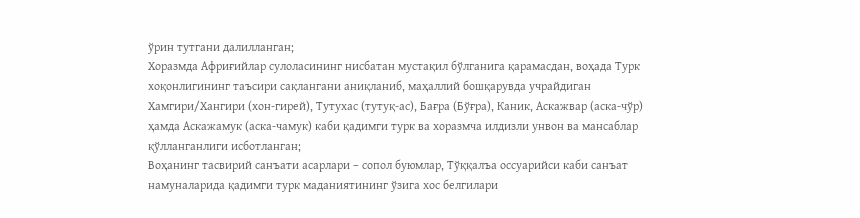ўрин тутгани далилланган;
Хоразмда Африғийлар сулоласининг нисбатан мустақил бўлганига қарамасдан, воҳада Турк хоқонлигининг таъсири сақлангани аниқланиб, маҳаллий бошқарувда учрайдиган Хамгири/Хангири (хон-гирей), Тутухас (тутуқ-ас), Бағра (Бўғра), Каник, Аскажвар (аска-чўр) ҳамда Аскажамук (аска-чамук) каби қадимги турк ва хоразмча илдизли унвон ва мансаблар қўлланганлиги исботланган;
Воҳанинг тасвирий санъати асарлари – сопол буюмлар, Тўққалъа оссуарийси каби санъат намуналарида қадимги турк маданиятининг ўзига хос белгилари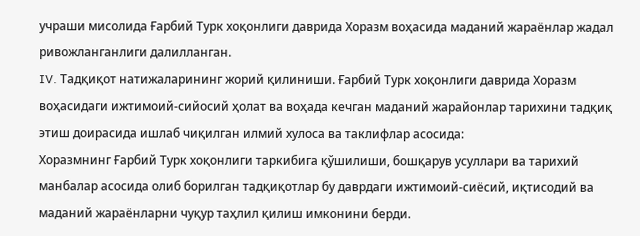учраши мисолида Ғарбий Турк хоқонлиги даврида Хоразм воҳасида маданий жараёнлар жадал ривожланганлиги далилланган.
IV. Тадқиқот натижаларининг жорий қилиниши. Ғарбий Турк хоқонлиги даврида Хоразм воҳасидаги ижтимоий-сийосий ҳолат ва воҳада кечган маданий жарайонлар тарихини тадқиқ этиш доирасида ишлаб чиқилган илмий хулоса ва таклифлар асосида:
Хоразмнинг Ғарбий Турк хоқонлиги таркибига қўшилиши, бошқарув усуллари ва тарихий манбалар асосида олиб борилган тадқиқотлар бу даврдаги ижтимоий-сиёсий, иқтисодий ва маданий жараёнларни чуқур таҳлил қилиш имконини берди.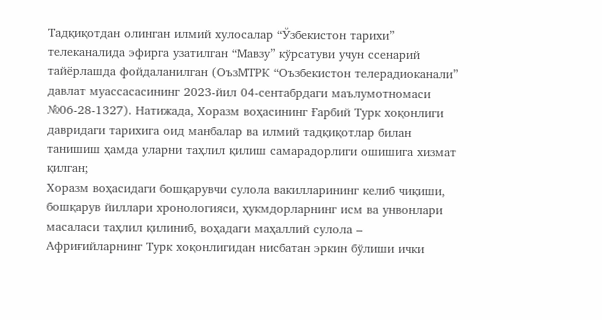Тадқиқотдан олинган илмий хулосалар “Ўзбекистон тарихи” телеканалида эфирга узатилган “Мавзу” кўрсатуви учун ссенарий тайёрлашда фойдаланилган (ОъзМТРК “Оъзбекистон телерадиоканали” давлат муассасасининг 2023-йил 04-сентабрдаги маълумотномаси №06-28-1327). Натижада, Хоразм воҳасининг Ғарбий Турк хоқонлиги давридаги тарихига оид манбалар ва илмий тадқиқотлар билан танишиш ҳамда уларни таҳлил қилиш самарадорлиги ошишига хизмат қилган;
Хоразм воҳасидаги бошқарувчи сулола вакилларининг келиб чиқиши, бошқарув йиллари хронологияси, ҳукмдорларнинг исм ва унвонлари масаласи таҳлил қилиниб, воҳадаги маҳаллий сулола – Африғийларнинг Турк хоқонлигидан нисбатан эркин бўлиши ички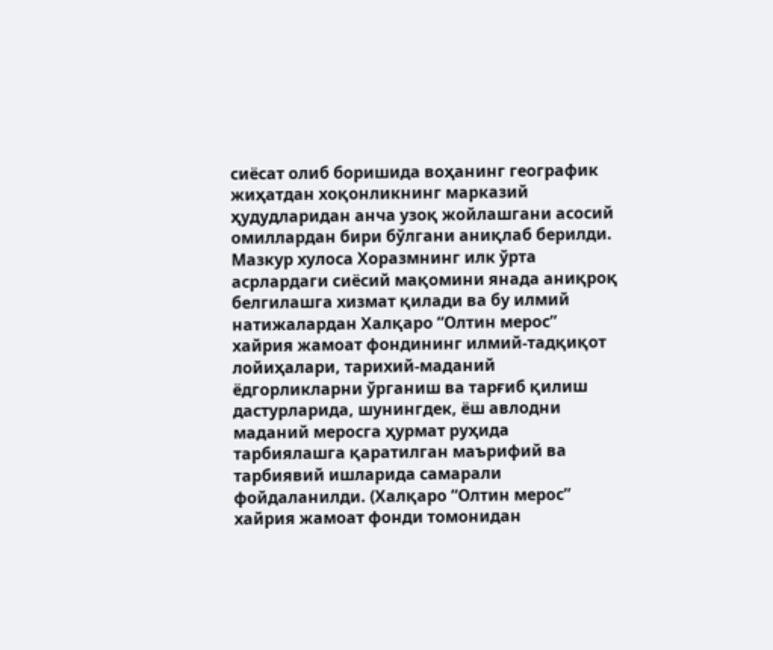сиёсат олиб боришида воҳанинг географик жиҳатдан хоқонликнинг марказий ҳудудларидан анча узоқ жойлашгани асосий омиллардан бири бўлгани аниқлаб берилди. Мазкур хулоса Хоразмнинг илк ўрта асрлардаги сиёсий мақомини янада аниқроқ белгилашга хизмат қилади ва бу илмий натижалардан Халқаро “Олтин мерос” хайрия жамоат фондининг илмий-тадқиқот лойиҳалари, тарихий-маданий ёдгорликларни ўрганиш ва тарғиб қилиш дастурларида, шунингдек, ёш авлодни маданий меросга ҳурмат руҳида тарбиялашга қаратилган маърифий ва тарбиявий ишларида самарали фойдаланилди. (Халқаро “Олтин мерос” хайрия жамоат фонди томонидан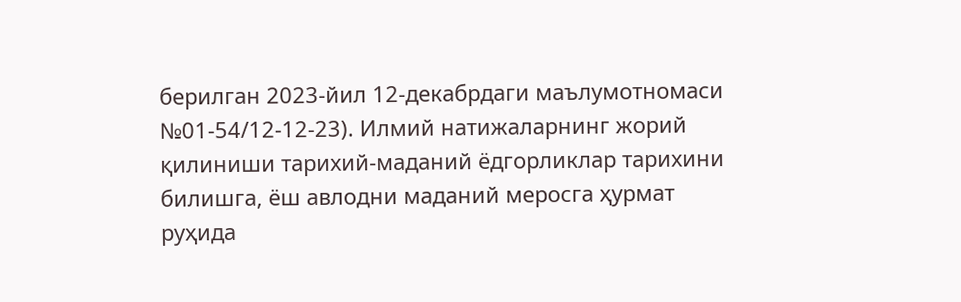берилган 2023-йил 12-декабрдаги маълумотномаси №01-54/12-12-23). Илмий натижаларнинг жорий қилиниши тарихий-маданий ёдгорликлар тарихини билишга, ёш авлодни маданий меросга ҳурмат руҳида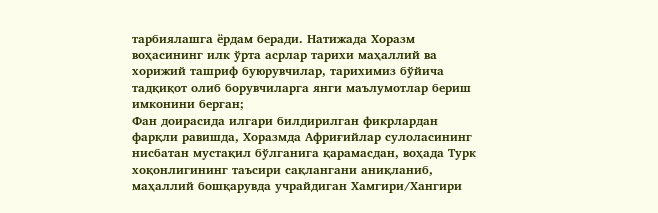тарбиялашга ёрдам беради. Натижада Хоразм воҳасининг илк ўрта асрлар тарихи маҳаллий ва хорижий ташриф буюрувчилар, тарихимиз бўйича тадқиқот олиб борувчиларга янги маълумотлар бериш имконини берган;
Фан доирасида илгари билдирилган фикрлардан фарқли равишда, Хоразмда Африғийлар сулоласининг нисбатан мустақил бўлганига қарамасдан, воҳада Турк хоқонлигининг таъсири сақлангани аниқланиб, маҳаллий бошқарувда учрайдиган Хамгири/Хангири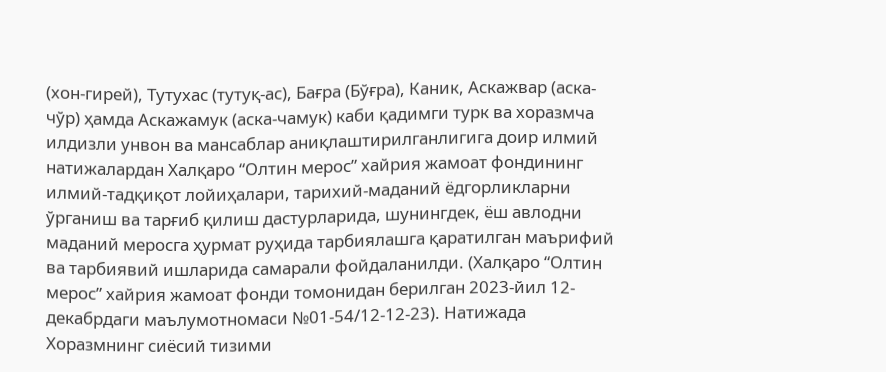(хон-гирей), Тутухас (тутуқ-ас), Бағра (Бўғра), Каник, Аскажвар (аска-чўр) ҳамда Аскажамук (аска-чамук) каби қадимги турк ва хоразмча илдизли унвон ва мансаблар аниқлаштирилганлигига доир илмий натижалардан Халқаро “Олтин мерос” хайрия жамоат фондининг илмий-тадқиқот лойиҳалари, тарихий-маданий ёдгорликларни ўрганиш ва тарғиб қилиш дастурларида, шунингдек, ёш авлодни маданий меросга ҳурмат руҳида тарбиялашга қаратилган маърифий ва тарбиявий ишларида самарали фойдаланилди. (Халқаро “Олтин мерос” хайрия жамоат фонди томонидан берилган 2023-йил 12-декабрдаги маълумотномаси №01-54/12-12-23). Натижада Хоразмнинг сиёсий тизими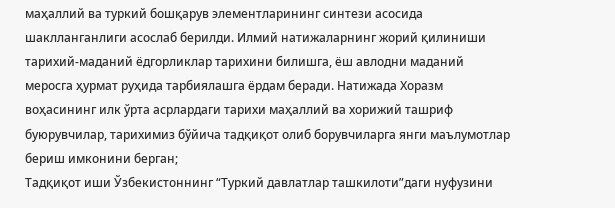маҳаллий ва туркий бошқарув элементларининг синтези асосида шаклланганлиги асослаб берилди. Илмий натижаларнинг жорий қилиниши тарихий-маданий ёдгорликлар тарихини билишга, ёш авлодни маданий меросга ҳурмат руҳида тарбиялашга ёрдам беради. Натижада Хоразм воҳасининг илк ўрта асрлардаги тарихи маҳаллий ва хорижий ташриф буюрувчилар, тарихимиз бўйича тадқиқот олиб борувчиларга янги маълумотлар бериш имконини берган;
Тадқиқот иши Ўзбекистоннинг “Туркий давлатлар ташкилоти”даги нуфузини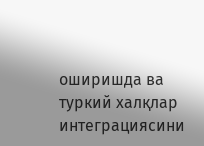оширишда ва туркий халқлар интеграциясини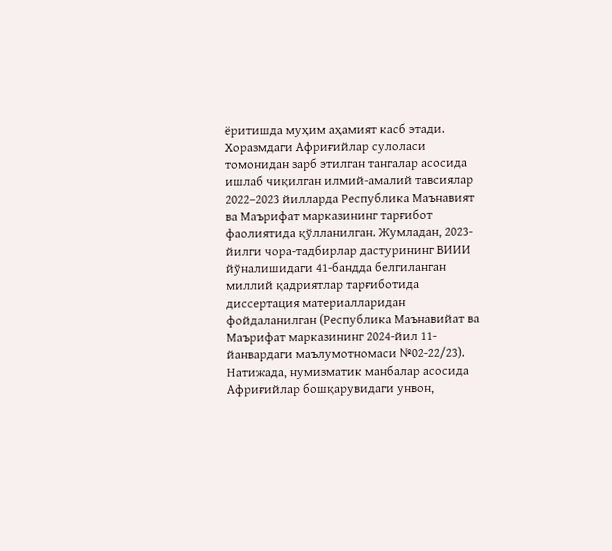ёритишда муҳим аҳамият касб этади. Хоразмдаги Африғийлар сулоласи томонидан зарб этилган тангалар асосида ишлаб чиқилган илмий-амалий тавсиялар 2022–2023 йилларда Республика Маънавият ва Маърифат марказининг тарғибот фаолиятида қўлланилган. Жумладан, 2023-йилги чора-тадбирлар дастурининг ВИИИ йўналишидаги 41-бандда белгиланган миллий қадриятлар тарғиботида диссертация материалларидан фойдаланилган (Республика Маънавийат ва Маърифат марказининг 2024-йил 11-йанвардаги маълумотномаси №02-22/23). Натижада, нумизматик манбалар асосида Африғийлар бошқарувидаги унвон,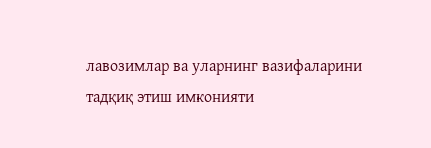лавозимлар ва уларнинг вазифаларини тадқиқ этиш имконияти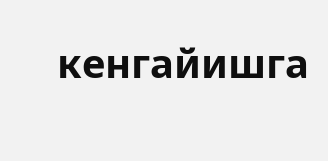кенгайишга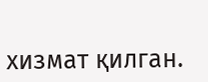хизмат қилган.